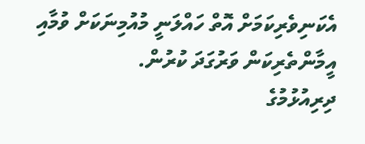އެކަނިވެރިކަމަށް އޮތް ހައްލަނީ މުއުމިނަކަށް ވުމާއި އީމާންތެރިކަން ވަރުގަދަ ކުރުން.
ދިރިއުޅުމުގެ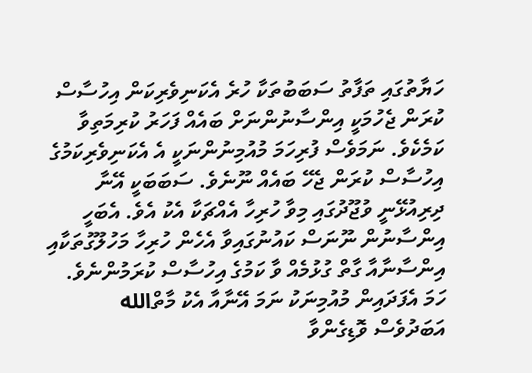ހަޔާތުގައި ތަފާތު ސަބަބުތަކާ ހުރެ އެކަނިވެރިކަން އިހުސާސް ކުރަން ޖެހުމަކީ އިންސާނުންނަށް ބައެއް ފަހަރު ކުރިމަތިވާ ކަމެކެވެ. ނަމަވެސް ފުރިހަމަ މުއުމިނުންނަކީ އެ އެކަނިވެރިކަމުގެ އިހުސާސް ކުރަން ޖެހޭ ބައެއް ނޫނެވެ. ސަބަބަކީ އޭނާ ދިރިއުޅޭނީ ވުޖޫދުގައި މިވާ ހުރިހާ އެއްޗަކާ އެކު އެވެ. އެބަހީ އިންސާނުން ނޫނަސް ކައުނުގައިވާ އެހެން ހުރިހާ މަހުލޫގުތަކާއި އިންސާނާއާ ގާތް ގުޅުމެއް ވާ ކަމުގެ އިހުސާސް ކުރަމުންނެވެ. ހަމަ އެފަދައިން މުއުމިނަކު ނަމަ އޭނާއާ އެކު މާތްالله އަބަދުވެސް ވޮޑިގެންވާ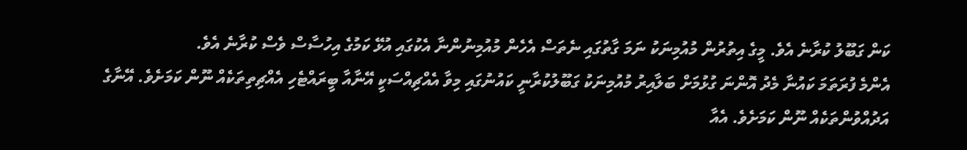ކަން ގަބޫލު ކުރާނެ އެވެ. މީގެ އިތުރުން މުއުމިނަކު ނަމަ ގާތުގައި ނެތަސް އެހެން މުއުމިނުންނާ އެކުގައި އުޅޭ ކަމުގެ އިހުސާސް ވެސް ކުރާނެ އެވެ.
އެންމެ ފުރަތަމަ ކައުނާ މެދު އޮންނަ ގުޅުމަށް ބަލާއިރު މުއުމިނަކު ގަބޫލުކުރާނީ ކައުނުގައި މިވާ އެއްޗިއްސަކީ އޭނާއާ ބީރައްޓެހި އެއްޗިތިތަކެއް ނޫން ކަމަށެވެ. އޭނާގެ އަދުއްވުންތަކެއް ނޫން ކަމަށެވެ. އެއާ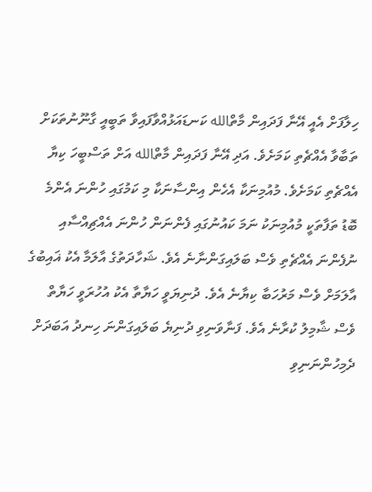ހިލާފަށް އެއީ އޭނާ ފަދައިން މާތްالله ކަނޑައަޅުއްވާފައިވާ ތަބީއީ ގާނޫނުތަކަށް ތަބާވާ އެއްޗެތި ކަމަށެވެ. އަދި އޭނާ ފަދައިން މާތްالله އަށް ތަސްބީހަ ކިޔާ އެއްޗެތި ކަމަށެވެ. މުއުމިނަކާ އެހެން އިންސާނަކާ މި ކަމުގައި ހުންނަ އެންމެ ބޮޑު ތަފާތަކީ މުއުމިނަކު ނަމަ ކައުނުގައި ފެންނަން ހުންނަ އެއްޗިއްސާއި ނުފެންނަ އެއްޗެތި ވެސް ބަލައިގަންނާނެ އެވެ. ޝަހާދަތުގެ އާލަމާ އެކު ޣައިބުގެ އާލަމަށް ވެސް މަރުހަބާ ކިޔާނެ އެވެ. ދުނިޔަވީ ހަޔާތާ އެކު އުހުރަވީ ހަޔާތް ވެސް ޝާމިލު ކުރާނެ އެވެ. ފަނާވަނިވި ދުނިޔެ ބަލައިގަންނަ ހިނދު އަބަދަށް ދެމިހުންނަނިވި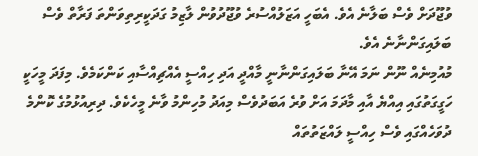ވުޖޫދަށް ވެސް ބަލާނެ އެވެ. އެބަހީ އަޒަލުއްސުރެ ވުޖޫދުވުން ލާޒިމު ގަދަކީރިތިވަންތަ ފަރާތް ވެސް ބަލައިގަންނާނެ އެވެ.
މުއުމިނެއް ނޫން ނަމަ އޭނާ ބަލައިގަންނާނީ މާއްދީ އަދި ހިއްސީ އެއްޗިއްސާއި ކަންކަމެވެ. މިފަދަ މީހަކީ ހަގީގަތުގައި އިއްޔެ އާއި މާދަމަ އަށް ވުރެ އަބަދުވެސް މިއަދު މުހިންމު ވާނެ މީހެކެވެ. ދިރިއުޅުމުގެ ކޮންމެ ދުވަހެއްގައި ވެސް ހިއްސީ ލައްޒަތުތައް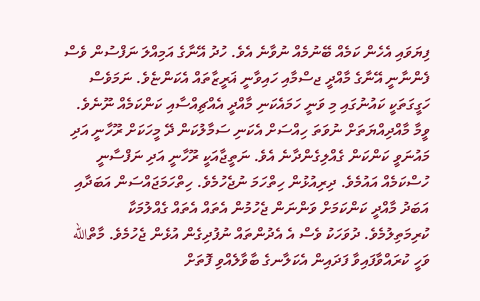ފިޔަވައި އެހެން ކަމެއް ބޭނުމެއް ނުވާނެ އެވެ. ހުދު އޭނާގެ އަމިއްލަ ނަފްސުން ވެސް ފެންނާނީ އޭނާގެ މާއްދީ ޖސްމާއި ހައިވާނީ ޣަރީޒާތައް އެކަންޏެވެ. ނަމަވެސް ހަގީގަތަކީ ކައުނުގައި މި ވަނީ ހަމައެކަނި މާއްދީ އެއްޗިއްސާއި ކަންކަމެއް ނޫނެވެ. ވީމާ މާއްދިއްޔަތަށް ނުވަތަ ހިއްސަށް އެކަނި ސަމާލުކަން ދޭ މީހަކަށް ރޫހާނީ އަދި މައުނަވީ ކަންކަން ގެއްލިގެންދާނެ އެވެ. ނަތީޖާއަކީ ރޫހާނީ އަދި ނަފްސާނީ ހުސްކަމެއް އައުމެވެ. ދިރިއުޅުން ހިތްހަމަ ނުޖެހުމެވެ. ހިތްހަމަޖައްސަން އަބަދާއި އަބަދު މާއްދީ ކަންކަމަށް ވަންނަން ޖެހުމުން އެތައް އެތައް ގެއްލުމަކާ ކުރިމަތިލުމެވެ. ދުވަހަކު ވެސް އެ އެދުންތައް ނުފުދިގެން އުޅެން ޖެހުމެވެ. މާތްالله ވަހީ ކުރައްވާފައިވާ ފަދައިން އެކަލާނގެ ބާވާލެއްވި ފޮތަށް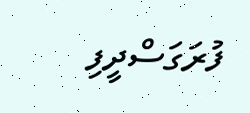ފުރަގަސްދީފި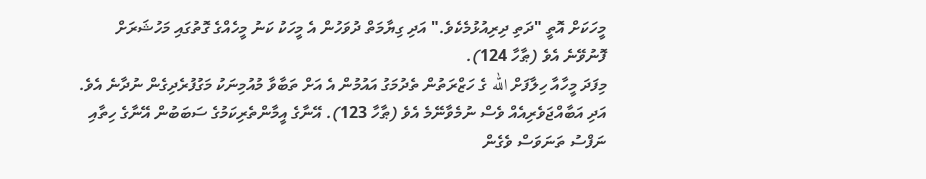މީހަކަށް އޮތީ "ދަތި ދިރިއުޅުމެކެވެ." އަދި ގިޔާމަތް ދުވަހުން އެ މީހަކު ކަނު މީހެއްގެ ގޮތުގައި މަހުޝަރަށް ފޮނުވޭނެ އެވެ (ޠާހާ 124).
މިފަދަ މީހާއާ ހިލާފަށް الله ގެ ހަޒްރަތުން ތެދުމަގު އައުމުން އެ އަށް ތަބާވާ މުއުމިނަކު މަގުފުރެދިގެން ނުދާނެ އެވެ. އަދި އަބާއްޖަވެރިއެއް ވެސް ނުމެވާނޭމެ އެވެ (ޠާހާ 123). އޭނާގެ އީމާންތެރިކަމުގެ ސަބަބުން އޭނާގެ ހިތާއި ނަފްސު ތަނަވަސް ވެގެން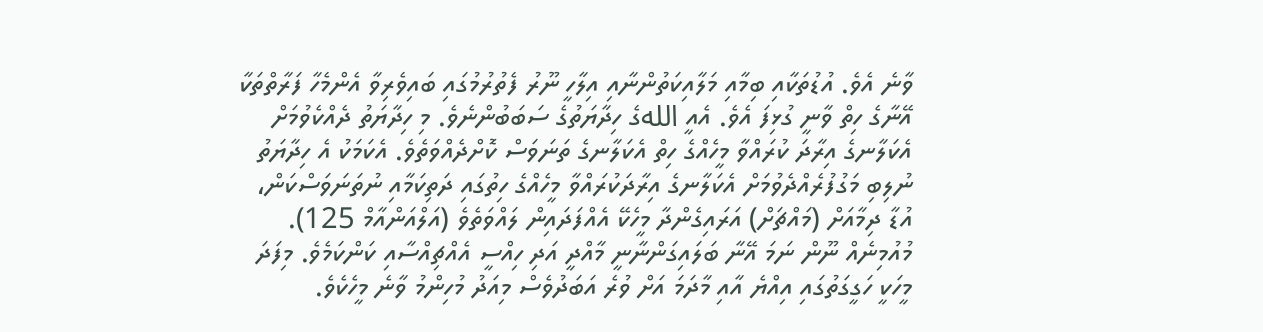ވާނެ އެވެ. އުޑުތަކާއި ބިމާއި މަލާއިކަތުންނާއި އިލާހީ ނޫރު ފެތުރުމުގައި ބައިވެރިވާ އެންމެހާ ފަރާތްތަކާ އޭނާގެ ހިތް ވާނީ ގުޅިފަ އެވެ. އެއީ اللهގެ ހިދާޔަތުގެ ސަބަބުންނެވެ. މި ހިދާޔަތު ދެއްކެވުމަށް އެކަލާނގެ އިރާދަ ކުރައްވާ މީހެއްގެ ހިތް އެކަލާނގެ ތަނަވަސް ކޮށްދެއްވަތެވެ. އެކަމަކު އެ ހިދާޔަތު ނުލިބި މަގުފުރެއްދެވުމަށް އެކަލާނގެ އިރާދަކުރައްވާ މީހެއްގެ ހިތުގައި ދަތިކަމާއި ނުތަނަވަސްކަން، އުޑާ ދިމާއަށް (މައްޗަށް) އަރައިގެންދާ މީހެކޭ އެއްފަދައިން ލައްވަތެވެ (އަލްއަންއާމް 125).
މުއުމިނެއް ނޫން ނަމަ އޭނާ ބަލައިގަންނާނީ މާއްދީ އަދި ހިއްސީ އެއްޗިއްސާއި ކަންކަމެވެ. މިފަދަ މީހަކީ ހަގީގަތުގައި އިއްޔެ އާއި މާދަމަ އަށް ވުރެ އަބަދުވެސް މިއަދު މުހިންމު ވާނެ މީހެކެވެ.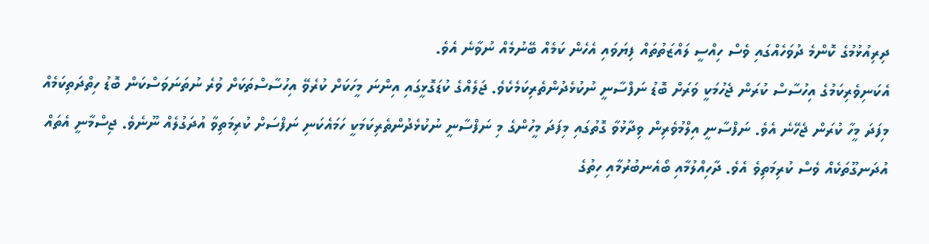ދިރިއުޅުމުގެ ކޮންމެ ދުވަހެއްގައި ވެސް ހިއްސީ ލައްޒަތުތައް ފިޔަވައި އެހެން ކަމެއް ބޭނުމެއް ނުވާނެ އެވެ.
އެކަނިވެރިކަމުގެ އިހުސާސް ކުރަން ޖެހުމަކީ ވަރަށް ބޮޑު ނަފްސާނީ ނުކުޅެދުންތެރިކަމެކެވެ. ޖަލެއްގެ ކުޑަގޮޅީގައި އިންނަ މީހަކަށް ކުރެވޭ އިހުސާސްތަކަށް ވުރެ ނުތަނަވަސްކަން ބޮޑު ހިތްދަތިކަމެއް މިފަދަ މީހާ ކުރަން ޖެހޭނެ އެވެ. ނަފްސާނީ އިލްމުވެރިން ވިދާޅުވާ ގޮތުގައި މިފަދަ މީހުންގެ މި ނަފްސާނީ ނުކުޅެދުންތެރިކަމަކީ ހަމައެކަނި ނަފްސަށް ކުރިމަތިވާ އުދަގުލެއް ނޫނެވެ. ޖިސްމާނީ އެތައް އުދަނގޫތަކެއް ވެސް ކުރިމަތިވެ އެވެ. ދާހިއްލުމާއި ބޯއެނބުރުމާއި ހިތުގެ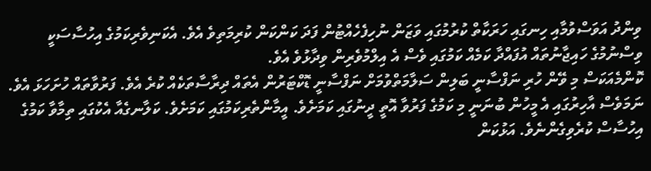ވިންދު އަވަސްވުމާއި ހިނގައި ހަރަކާތް ކުރުމުގައި ވަޒަން ނުހިފެހެއްޓުން ފަދަ ކަންކަން ކުރިމަތިވެ އެވެ. އެކަނިވެރިކަމުގެ އިހުސާސަކީ ވިސްނުމުގެ ހައިޖާނުތައް އުފައްދާ ކަމެއް ކަމުގައި ވެސް އެ އިލްމުވެރިން ވިދާޅުވެ އެވެ.
ކޮންމެއަކަސް މި ވޭން ހުރި ނަފްސާނީ ބަލިން ސަލާމަތްވުމަށް ނަފްސާނީ ޑޮކްޓަރުން އެތައް ދިރާސާތަކެއް ކުރެ އެވެ. ފަރުވާތައް ހުށަހަޅަ އެވެ. ނަމަވެސް އާހިރުގައި އެ މީހުން ބުނަނީ މި ކަމުގެ ފަރުވާ އޮތީ ދީނުގައި ކަމަށެވެ. އީމާންތެރިކަމުގައި ކަމަށެވެ. ކަލާނގެއާ އެކުގައި ތިމާވާ ކަމުގެ އިހުސާސް ކުރެވިގެންނެވެ. އަޅުކަން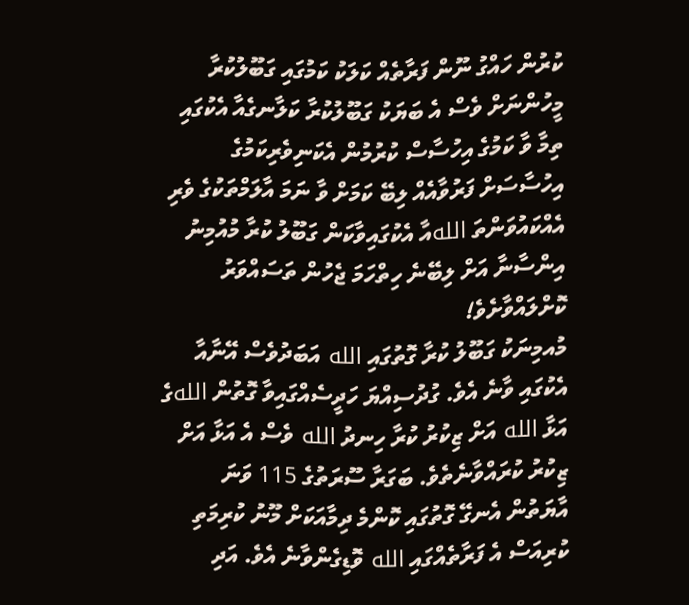ކުރުން ހައްގު ނޫން ފަރާތެއް ކަލަކު ކަމުގައި ގަބޫލުކުރާ މީހުންނަށް ވެސް އެ ބަޔަކު ގަބޫލުކުރާ ކަލާނގެއާ އެކުގައި ތިމާ ވާ ކަމުގެ އިހުސާސް ކުރުމުން އެކަނިވެރިކަމުގެ އިހުސާސަށް ފަރުވާއެއް ލިބޭ ކަމަށް ވާ ނަމަ އާލަމްތަކުގެ ވެރި އެއްކައުވަންތަ اللهއާ އެކުގައިވާކަން ގަބޫލު ކުރާ މުއުމިނު އިންސާނާ އަށް ލިބޭނެ ހިތްހަމަ ޖެހުން ތަސައްވަރު ކޮށްލައްވާށެވެ!
މުއމިނަކު ގަބޫލު ކުރާ ގޮތުގައި الله އަބަދުވެސް އޭނާއާ އެކުގައި ވާނެ އެވެ. ގުދުސިއްޔަ ހަދީސެއްގައިވާ ގޮތުން اللهގެ އަޅާ الله އަށް ޒިކުރު ކުރާ ހިނދު الله ވެސް އެ އަޅާ އަށް ޒިކުރު ކުރައްވާނެތެވެ. ބަގަރާ ސޫރަތުގެ 115 ވަނަ އާޔަތުން އެނގޭ ގޮތުގައި ކޮންމެ ދިމާއަކަށް މޫނު ކުރިމަތި ކުރިއަސް އެ ފަރާތެއްގައި الله ވޮޑިގެންވާނެ އެވެ. އަދި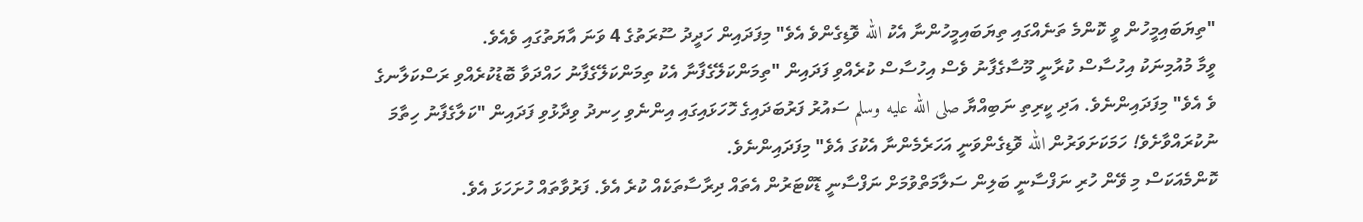"ތިޔަބައިމީހުން ވީ ކޮންމެ ތަނެއްގައި ތިޔަބައިމީހުންނާ އެކު الله ވޮޑިގެންވެ އެވެ" މިފަދައިން ހަދީދު ސޫރަތުގެ 4 ވަނަ އާޔަތުގައި ވެއެވެ.
ވީމާ މުއުމިނަކު އިހުސާސް ކުރާނީ މޫސާގެފާނު ވެސް އިހުސާސް ކުރެއްވި ފަދައިން "ތިމަންކަލޭގެފާނާ އެކު ތިމަންކަލޭގެފާނު ހައްދަވާ ބޮޑުކުރެއްވި ރަސްކަލާނގެ ވެ އެވެ" މިފަދައިންނެވެ. އަދި ކީރިތި ނަބިއްޔާ صلى الله عليه وسلم ސައުރު ފަރުބަދައިގެ ހޮހަޅައިގައި އިންނެވި ހިނދު ވިދާޅުވި ފަދައިން "ކަލާގެފާނު ހިތާމަ ނުކުރައްވާށެވެ! ހަމަކަށަވަރުން الله ވޮޑިގެންވަނީ އަހަރެމެންނާ އެކުގަ އެވެ" މިފަދައިންނެވެ.
ކޮންމެއަކަސް މި ވޭން ހުރި ނަފްސާނީ ބަލިން ސަލާމަތްވުމަށް ނަފްސާނީ ޑޮކްޓަރުން އެތައް ދިރާސާތަކެއް ކުރެ އެވެ. ފަރުވާތައް ހުށަހަޅަ އެވެ.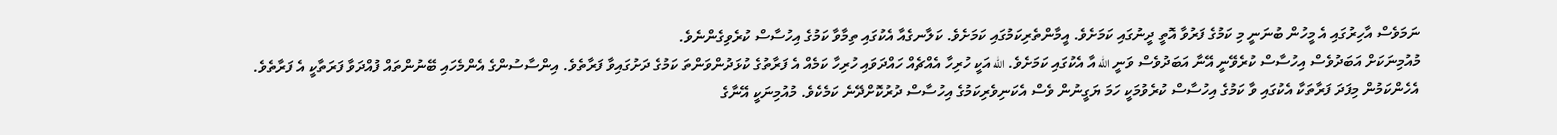ނަމަވެސް އާހިރުގައި އެ މީހުން ބުނަނީ މި ކަމުގެ ފަރުވާ އޮތީ ދީނުގައި ކަމަށެވެ. އީމާންތެރިކަމުގައި ކަމަށެވެ. ކަލާނގެއާ އެކުގައި ތިމާވާ ކަމުގެ އިހުސާސް ކުރެވިގެންނެވެ.
މުއުމިނަކަށް އަބަދުވެސް އިހުސާސް ކުރެވޭނީ އޭނާ އަބަދުވެސް ވަނީ الله އާ އެކުގައި ކަމަށެވެ. الله އަކީ ހުރިހާ އެއްޗެއް ހައްދަވައި ހުރިހާ ކަމެއް އެ ފަރާތުގެ ކުޅަދުންވަންތަ ކަމުގެ ދަށުގައިވާ ފަރާތެވެ. އިންސާސުންގެ އެންމެހައި ބޭނުންތައް ފުއްދަވާ ފަރަތާކީ އެ ފަރާތެވެ. އެހެންކަމުން މިފަދަ ފަރާތަކާ އެކުގައި ވާ ކަމުގެ އިހުސާސް ކުރެވުމަކީ ހަމަ ޔަގީނުން ވެސް އެކަނިވެރިކަމުގެ އިހުސާސް ދުރުކޮށްދޭނެ ކަމެކެވެ. މުއުމިނަކީ އޭނާގެ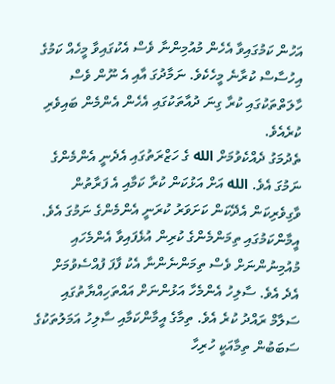އަހުން ކަމުގައިވާ އެހެން މުއުމިންނާ ވެސް އެކުގައިވާ މީހެއް ކަމުގެ އިހުސާސް ކުރާނެ މީހެކެވެ. ނަމާދުގަ އާއި އެ ނޫން ވެސް ހާލަތްތަކުގައި ކުރާ ގިނަ ދުއާތަކުގައި އެހެން އެންމެން ބައިވެރި ކުރެއެވެ.
ތެދުމަގު ދެއްކެވުމަށް الله ގެ ހަޒްރަތުގައި އެދެނީ އެންމެންގެ ނަމުގަ އެވެ. الله އަށް އަޅުކަން ކުރާ ކަމާއި އެ ފަރާތުން ވާގިވެރިކަން އެދޭކަން ކަށަވަރު ކުރަނީ އެންމެންގެ ނަމުގަ އެވެ. އީމާންކަމުގައި ތިމަންމެންގެ ކުރިން އުޅެފައިވާ އެންމެހައި މުއުމިނުންނަށް ވެސް ތިމަންނެންނާ އެކު ފާފަ ފުއްސެވުމަށް އެދެ އެވެ. ސާލިހު އެންމެހާ އަޅުންނަށް އައްތަހިއްޔާތުގައި ސަލާމް ރައްދު ކުރެ އެވެ. ތިމާގެ އީމާންކަމާއި ސާލިހު އަމަލުތަކުގެ ސަބަބުން ތިމާއަކީ ހުރިހާ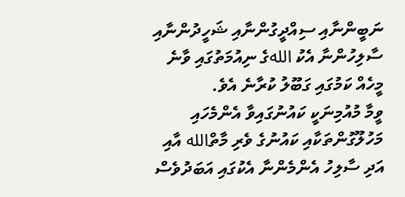ނަބީންނާއި ސިއްދީގުންނާއި ޝަހީދުންނާއި ސާލިހުންނާ އެކު اللهގެ ނިއުމަތުގައި ވާނެ މީހެއް ކަމުގައި ގަބޫލު ކުރާނެ އެވެ.
ވީމާ މުއުމިނަކީ ކައުނުގައިވާ އެންމެހައި މަހުލޫގުންތަކާއި ކައުނުގެ ވެރި މާތްالله އާއި އަދި ސާލިހު އެންމެންނާ އެކުގައި އަބަދުވެސް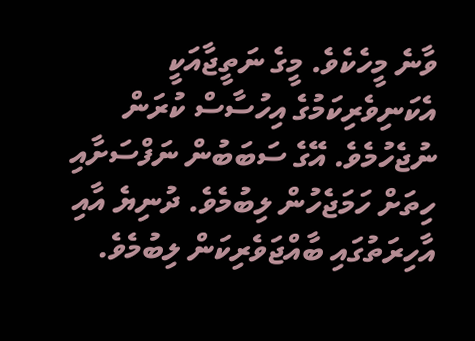ވާނެ މީހެކެވެ. މީގެ ނަތީޖާއަކީ އެކަނިވެރިކަމުގެ އިހުސާސް ކުރަން ނުޖެހުމެވެ. އޭގެ ސަބަބުން ނަފްސަށާއި ހިތަށް ހަމަޖެހުން ލިބުމެވެ. ދުނިޔެ އާއި އާހިރަތުގައި ބާއްޖަވެރިކަން ލިބުމެވެ.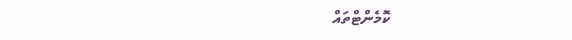ކޮމެންޓްތައް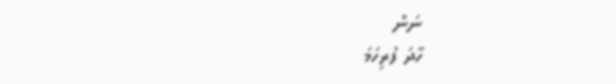ނަން
ހާދަ ފުރިހަމަ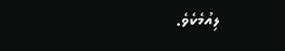ލިއުމެކެވެ.